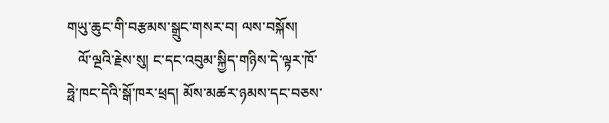གཡུ་ཆུང་གི་བརྩམས་སྒྲུང་གསར་བ། ལས་བསྐོས།
   ལོ་ལྔའི་རྗེས་སུ། ང་དང་འབུམ་སྐྱིད་གཉིས་དེ་ལྟར་ཁོ་ཧྥེ་ཁང་དེའི་སྒོ་ཁར་ཕྲད། མོས་མཚར་ཉམས་དང་བཅས་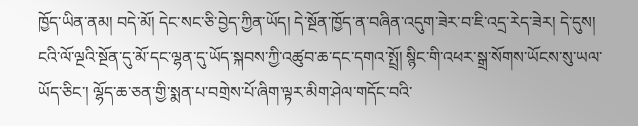ཁྱོད་ཡིན་ནམ། བདེ་མོ། དེང་སང་ཅི་བྱེད་ཀྱིན་ཡོད། དེ་སྔོན་ཁྱོད་ན་བཞིན་འདུག་ཟེར་བ་ཇི་འདྲ་རེད་ཟེར། དེ་དུས། ངའི་ལོ་ལྔའི་སྔོན་དུ་མོ་དང་ལྷན་དུ་ཡོད་སྐབས་ཀྱི་འཚུབ་ཆ་དང་དགའ་སྤྲོ། སྙིང་གི་འཕར་སྒྲ་སོགས་ཡོངས་སུ་ཡལ་ཡོད་ཅིང་། ལྷོད་ཆ་ཅན་གྱི་སྨན་པ་བགྲེས་པོ་ཞིག་ལྟར་མིག་ཤེལ་གདོང་བའི་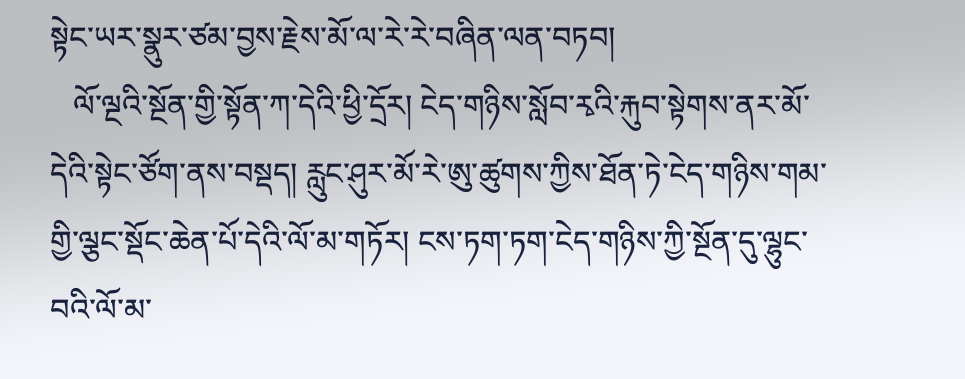སྟེང་ཡར་སྣུར་ཙམ་བྱས་རྗེས་མོ་ལ་རེ་རེ་བཞིན་ལན་བཏབ།
   ལོ་ལྔའི་སྔོན་གྱི་སྟོན་ཀ་དེའི་ཕྱི་དྲོར། ངེད་གཉིས་སློབ་རྭའི་རྐུབ་སྟེགས་ནར་མོ་དེའི་སྟེང་ཙོག་ནས་བསྡད། རླུང་ཤུར་མོ་རེ་ཨུ་ཚུགས་ཀྱིས་ཐོན་ཏེ་ངེད་གཉིས་གམ་གྱི་ལྕང་སྡོང་ཆེན་པོ་དེའི་ལོ་མ་གཏོར། ངས་ཏག་ཏག་ངེད་གཉིས་ཀྱི་སྔོན་དུ་ལྷུང་བའི་ལོ་མ་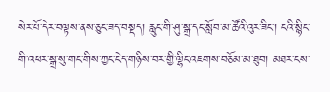སེར་པོ་དེར་བལྟས་ནས་ཅུང་ཟད་བསྡད། རླུང་གི་ཤུ་སྒྲ་དང་སློབ་མ་ཚོའི་འུར་ཟིང་། ངའི་སྙིང་གི་འཕར་སྒྲ་སུ་གང་གིས་ཀྱང་ངེད་གཉིས་བར་གྱི་ལྷིང་འཇགས་བཅོམ་མ་ཐུབ། མཐར་ངས་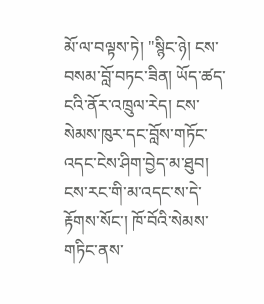མོ་ལ་བལྟས་ཏེ། "སྙིང་ཉེ། ངས་བསམ་བློ་བཏང་ཟིན། ཡོད་ཚད་ངའི་ནོར་འཁྲུལ་རེད། ངས་སེམས་ཁུར་དང་བློས་གཏོང་འདང་ངེས་ཤིག་བྱེད་མ་ཐུབ། ངས་རང་གི་མ་འདང་ས་དེ་རྟོགས་སོང་། ཁོ་བོའི་སེམས་གཏིང་ནས་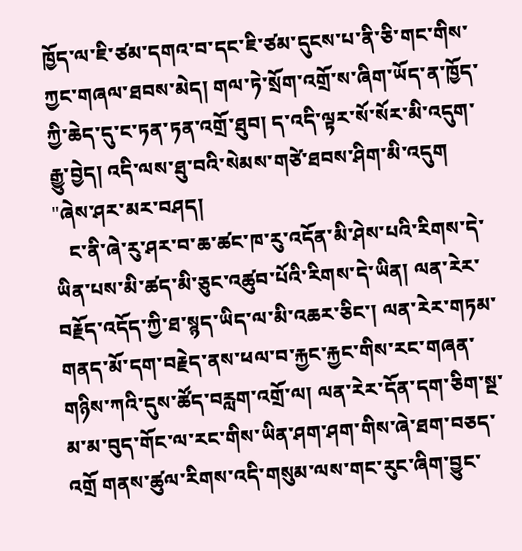ཁྱོད་ལ་ཇི་ཙམ་དགའ་བ་དང་ཇི་ཙམ་དུངས་པ་ནི་ཅི་གང་གིས་ཀྱང་གཞལ་ཐབས་མེད། གལ་ཏེ་སྲོག་འགྲོ་ས་ཞིག་ཡོད་ན་ཁྱོད་ཀྱི་ཆེད་དུ་ང་ཏན་ཏན་འགྲོ་ཐུབ། ད་འདི་ལྟར་སོ་སོར་མི་འདུག་རྒྱུ་བྱེད། འདི་ལས་ཐུ་བའི་སེམས་གཙེ་ཐབས་ཤིག་མི་འདུག "ཞེས་ཤར་མར་བཤད།
   ང་ནི་ཞེ་རུ་ཤར་བ་ཆ་ཚང་ཁ་རུ་འདོན་མི་ཤེས་པའི་རིགས་དེ་ཡིན་པས་མི་ཚད་མི་ཅུང་འཚུབ་པོའི་རིགས་དེ་ཡིན། ལན་རེར་བརྗོད་འདོད་ཀྱི་ཐ་སྙད་ཡིད་ལ་མི་འཆར་ཅིང་། ལན་རེར་གཏམ་གནད་མོ་དག་བརྗེད་ནས་ཕལ་བ་རྐྱང་རྐྱང་གིས་རང་གཞན་གཉིས་ཀའི་དུས་ཚོད་བརླག་འགྲོ་ལ། ལན་རེར་དོན་དག་ཅིག་སྔ་མ་མ་བུད་གོང་ལ་རང་གིས་ཡིན་ཤག་ཤག་གིས་ཞེ་ཐག་བཅད་འགྲོ གནས་ཚུལ་རིགས་འདི་གསུམ་ལས་གང་རུང་ཞིག་བྱུང་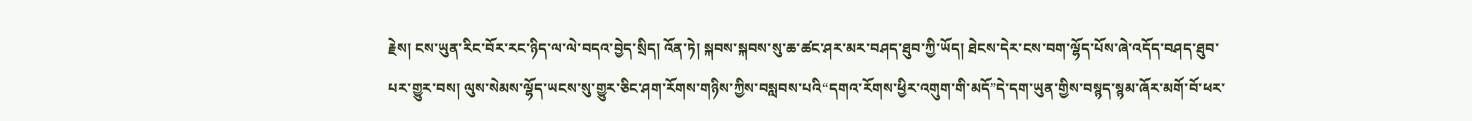རྗེས། ངས་ཡུན་རིང་བོར་རང་ཉིད་ལ་ལེ་བདའ་བྱེད་སྲིད། འོན་ཏེ། སྐབས་སྐབས་སུ་ཆ་ཚང་ཤར་མར་བཤད་ཐུབ་ཀྱི་ཡོད། ཐེངས་དེར་ངས་བག་ལྷོད་པོས་ཞེ་འདོད་བཤད་ཐུབ་པར་གྱུར་བས། ལུས་སེམས་ལྷོད་ཡངས་སུ་གྱུར་ཅིང་ཤག་རོགས་གཉིས་ཀྱིས་བསླབས་པའི“དགའ་རོགས་ཕྱིར་འགུག་གི་མདོ”དེ་དག་ཡུན་གྱིས་བསྙད་སྙམ་ཞོར་མགོ་བོ་ཕར་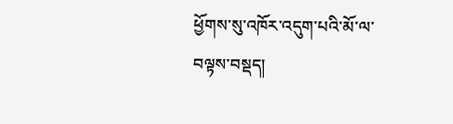ཕྱོགས་སུ་འཁོར་འདུག་པའི་མོ་ལ་བལྟས་བསྡད།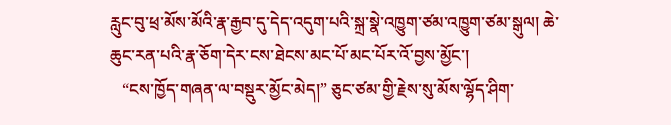རླུང་བུ་ཕྲ་མོས་མོའི་རྣ་རྒྱབ་དུ་དེད་འདུག་པའི་སྐྲ་སྣེ་འཁྱུག་ཙམ་འཁྱུག་ཙམ་སྒུལ། ཆེ་ཆུང་རན་པའི་རྣ་ཅོག་དེར་ངས་ཐེངས་མང་པོ་མང་པོར་འོ་བྱས་མྱོང་།
   “ངས་ཁྱོད་གཞན་ལ་བསྡུར་མྱོང་མེད།” ཅུང་ཙམ་གྱི་རྗེས་སུ་མོས་ལྷོད་ཤིག་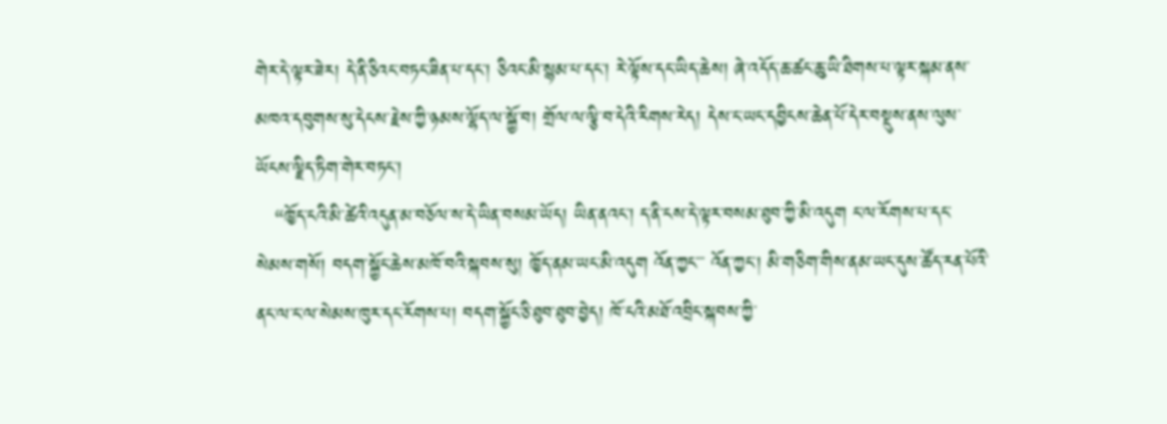གེར་དེ་ལྟར་ཟེར། དེ་ནི་ཅིའང་བཏང་ཟིན་པ་དང་། ཅིའང་མི་སྙམ་པ་དང་། རེ་ལྟོས་དང་ཡིད་ཆེས། ཞེ་འདོད་ཆ་ཚང་ཆུ་ཡི་ཐིགས་པ་ལྟར་སྐམ་ནས་མཁའ་དབུགས་སུ་དེངས་རྗེས་ཀྱི་ཉམས་ལྷོད་ལ་སྐྱོ་བ། གྲོལ་ལ་ལྕི་བ་དེའི་རིགས་རེད། དེས་ང་ཡང་དབྱིངས་ཆེན་པོ་དེར་བསྡུས་ནས་ལུས་ཡོངས་ལྗིད་ཏིག་གེར་བཏང་།
   “ཁྱོད་ངའི་མི་ཚེའི་འདུན་མ་བཅོལ་ས་དེ་ཡིན་བསམ་ཡོད། ཡིན་ནའང་། ད་ནི་ངས་དེ་ལྟར་བསམ་ཐུབ་ཀྱི་མི་འདུག ང་ལ་རོགས་པ་དང་སེམས་གསོ། བདག་སྐྱོང་ཆེས་མཁོ་བའི་སྐབས་སུ། ཁྱོད་ནམ་ཡང་མི་འདུག འོན་ཀྱང་་་ འོན་ཀྱང་། མི་གཅིག་གིས་ནམ་ཡང་དུས་ཚོད་རན་པོའི་ནང་ལ་ང་ལ་སེམས་ཁུར་དང་རོགས་པ། བདག་སྐྱོང་ཅི་ཐུབ་ཐུབ་བྱེད། ཁོ་ངའི་མཐོ་འབྲིང་སྐབས་ཀྱི་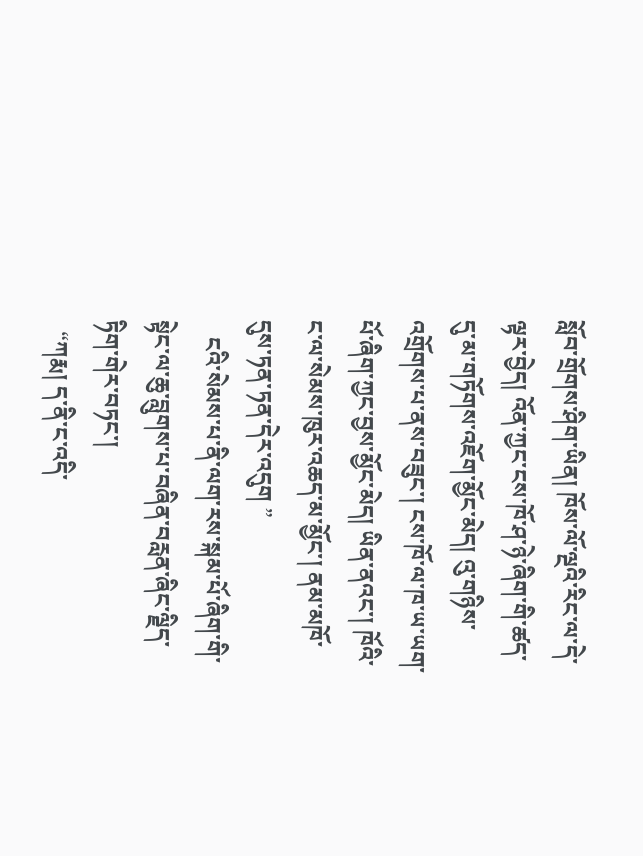སློབ་གྲོགས་ཤིག་ཡིན། ཁོས་ལོ་ལྔའི་རིང་ལ་དེ་ལྟར་བྱེད། འོན་ཀྱང་ངས་ཁོ་ཤ་ཉེ་ཞིག་གི་ཚད་དུ་མ་གཏོགས་འཇོག་མྱོང་མེད། འུ་གཉིས་འགྲོགས་པ་ནས་བཟུང་། ངས་ཁོ་ལ་ཁ་ཡ་ཡག་པོ་ཞིག་ཀྱང་བྱས་མྱོང་མེད། ཡིན་ནའང་། ཁོའི་ང་ལ་སེམས་ཁུར་འཆད་མ་མྱོང་། ནམ་མཁོ་དུས་ཏན་ཏན་དེར་འདུག ”
   ངའི་སེམས་པ་ནི་ལག་རས་སྐམ་པོ་ཞིག་གི་སྟེང་ལ་ཆུ་བླུགས་པ་བཞིན་བརླན་ཞིང་ལྗིད་ཏིག་གེར་བཏང་།
  “ཀརྨ། ད་ནི་ང་འདི་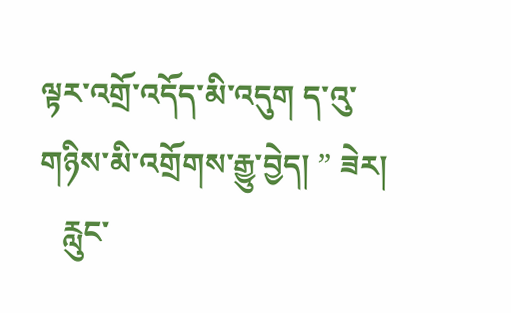ལྟར་འགྲོ་འདོད་མི་འདུག ད་འུ་གཉིས་མི་འགྲོགས་རྒྱུ་བྱེད། ” ཟེར།
   རླུང་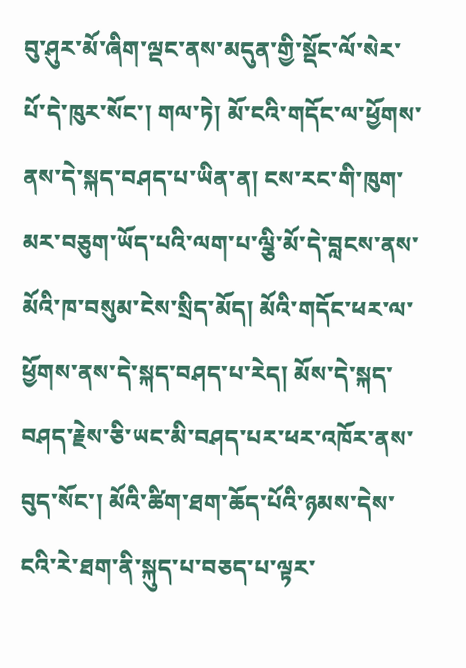བུ་ཤུར་མོ་ཞིག་ལྡང་ནས་མདུན་གྱི་སྡོང་ལོ་སེར་པོ་དེ་ཁུར་སོང་། གལ་ཏེ། མོ་ངའི་གདོང་ལ་ཕྱོགས་ནས་དེ་སྐད་བཤད་པ་ཡིན་ན། ངས་རང་གི་ཁུག་མར་བཅུག་ཡོད་པའི་ལག་པ་ལྕི་མོ་དེ་བླངས་ནས་མོའི་ཁ་བསུམ་ངེས་སྲིད་མོད། མོའི་གདོང་ཕར་ལ་ཕྱོགས་ནས་དེ་སྐད་བཤད་པ་རེད། མོས་དེ་སྐད་བཤད་རྗེས་ཅི་ཡང་མི་བཤད་པར་ཕར་འཁོར་ནས་བུད་སོང་། མོའི་ཚིག་ཐག་ཆོད་པོའི་ཉམས་དེས་ངའི་རེ་ཐག་ནི་སྐུད་པ་བཅད་པ་ལྟར་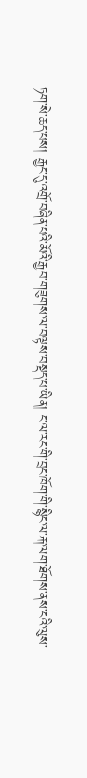ཏག་སེ་ཆད་པས། རྒྱང་དུ་འགྲོ་བཞིན་པའི་མོའི་རྒྱབ་གཟུགས་ལ་བལྟས་བསྡད་པ་ཡིན། ང་ལ་རང་གི་བྲང་ཁོག་གི་སྙིང་ལ་རྐ་ལག་ཐོགས་ནས་ངའི་ལུས་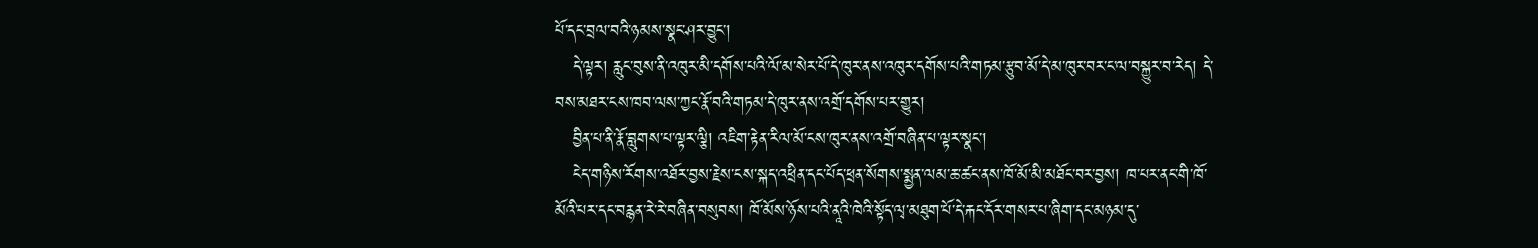པོ་དང་བྲལ་བའི་ཉམས་སྣང་ཤར་བྱུང་།
   དེ་ལྟར། རླུང་བུས་ནི་འཁུར་མི་དགོས་པའི་ལོ་མ་སེར་པོ་དེ་ཁུར་ནས་འཁུར་དགོས་པའི་གཏམ་རྩུབ་མོ་དེ་མ་ཁུར་བར་ང་ལ་བསྐྱུར་བ་རེད། དེ་བས་མཐར་ངས་ཁབ་ལས་ཀྱང་རྣོ་བའི་གཏམ་དེ་ཁུར་ནས་འགྲོ་དགོས་པར་གྱུར།
   བྱིན་པ་ནི་རྣོ་བླུགས་པ་ལྟར་ལྕི། འཇིག་རྟེན་རིལ་མོ་ངས་ཁུར་ནས་འགྲོ་བཞིན་པ་ལྟར་སྣང་།
   ངེད་གཉིས་རོགས་འཐོར་བྱས་རྗེས་ངས་སྐད་འཕྲིན་དང་པོད་ཕྲན་སོགས་སྨྱན་ལམ་ཆ་ཚང་ནས་ཁོ་མོ་མི་མཐོང་བར་བྱས། ཁ་པར་ནང་གི་ཁོ་མོའི་པར་དང་བརྙན་རེ་རེ་བཞིན་བསུབས། ཁོ་མོས་ཉོས་པའི་ནཱའི་ཁེའི་སྟོད་ལྭ་མཐུག་པོ་དེ་རྐང་དོར་གསར་པ་ཞིག་དང་མཉམ་དུ་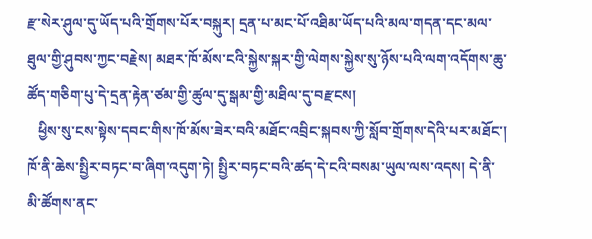རྫ་སེར་ཤུལ་དུ་ཡོད་པའི་གྲོགས་པོར་བསྐུར། དྲན་པ་མང་པོ་འཐིམ་ཡོད་པའི་མལ་གདན་དང་མལ་ཐུལ་གྱི་ཤུབས་ཀྱང་བརྗེས། མཐར་ཁོ་མོས་ངའི་སྐྱེས་སྐར་གྱི་ལེགས་སྐྱེས་སུ་ཉོས་པའི་ལག་འདོགས་ཆུ་ཚོད་གཅིག་པུ་དེ་དྲན་རྟེན་ཙམ་གྱི་ཚུལ་དུ་སྒམ་གྱི་མཐིལ་དུ་བརྫངས།
   ཕྱིས་སུ་ངས་སྟེས་དབང་གིས་ཁོ་མོས་ཟེར་བའི་མཐོང་འབྲིང་སྐབས་ཀྱི་སློབ་གྲོགས་དེའི་པར་མཐོང་། ཁོ་ནི་ཆེས་སྤྱིར་བཏང་བ་ཞིག་འདུག་ཏེ། སྤྱིར་བཏང་བའི་ཚད་དེ་ངའི་བསམ་ཡུལ་ལས་འདས། དེ་ནི་མི་ཚོགས་ནང་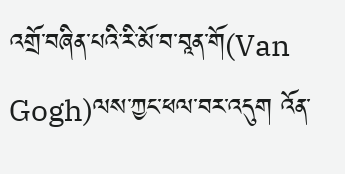འགྲོ་བཞིན་པའི་རི་མོ་བ་བཱན་གོ(Van Gogh)ལས་ཀྱང་ཕལ་བར་འདུག འོན་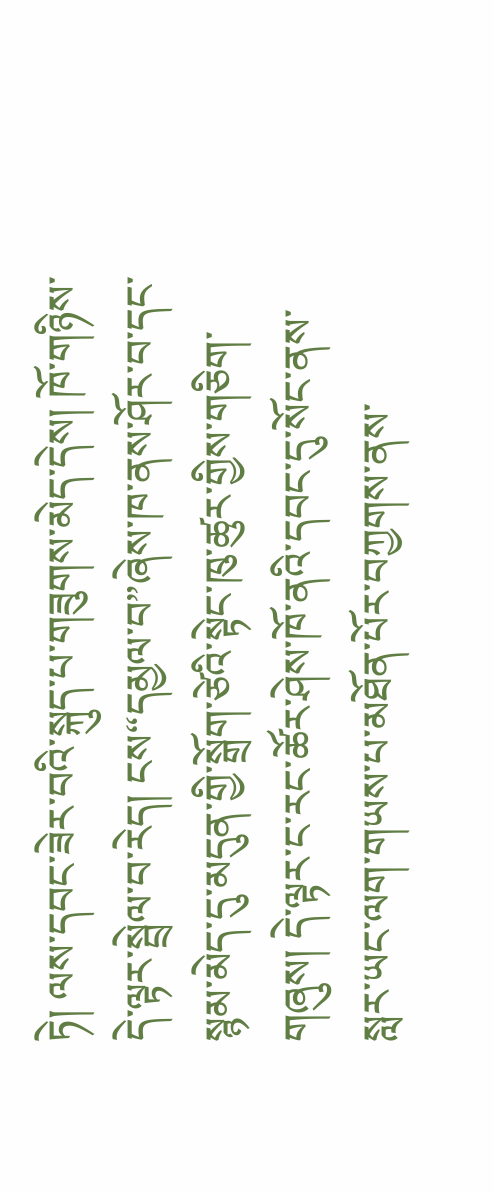ཏེ། ལས་དབང་ཟེར་བའི་སྐུད་པ་གཟུགས་མེད་དེས། ཁོ་གཉིས་དེ་ལྟར་སྦྲེལ་བ་རེད། ངས“དམྱལ་བ”ཞེས་ཁ་ནས་ཤོར་བ་དང་སྙམ་མེད་དུ་མདུན་གྱི་སྒྲོག་ཙེའི་སྟེང་ཁུ་ཚུར་གྱིས་གཅིག་གཞུས། དེ་ལྟར་ང་རང་ཚོར་ཤེས་ཁོ་ནའི་དབང་དུ་སོང་ནས་སླར་ཡང་ལག་གཡས་པ་མཐོན་པོར་བཀྱགས་ནས་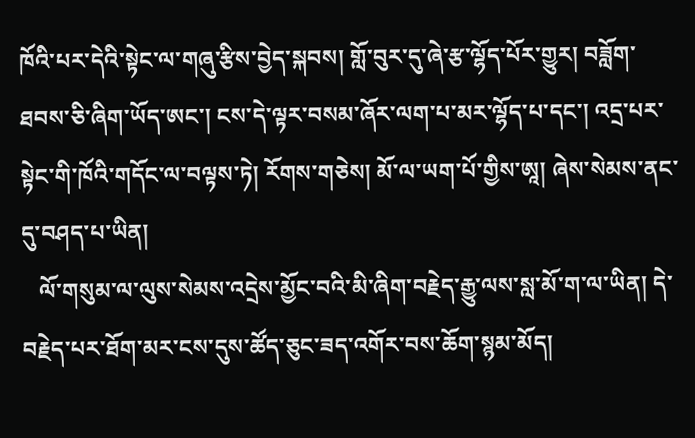ཁོའི་པར་དེའི་སྟེང་ལ་གཞུ་རྩིས་བྱེད་སྐབས། གློ་བུར་དུ་ཞེ་རྩ་ལྷོད་པོར་གྱུར། བཟློག་ཐབས་ཅི་ཞིག་ཡོད་ཨང་། ངས་དེ་ལྟར་བསམ་ཞོར་ལག་པ་མར་ལྷོད་པ་དང་། འདྲ་པར་སྟེང་གི་ཁོའི་གདོང་ལ་བལྟས་ཏེ། རོགས་གཅེས། མོ་ལ་ཡག་པོ་གྱིས་ཨཱ། ཞེས་སེམས་ནང་དུ་བཤད་པ་ཡིན།
   ལོ་གསུམ་ལ་ལུས་སེམས་འདྲེས་མྱོང་བའི་མི་ཞིག་བརྗེད་རྒྱུ་ལས་སླ་མོ་ག་ལ་ཡིན། དེ་བརྗེད་པར་ཐོག་མར་ངས་དུས་ཚོད་ཅུང་ཟད་འགོར་བས་ཆོག་སྙམ་མོད།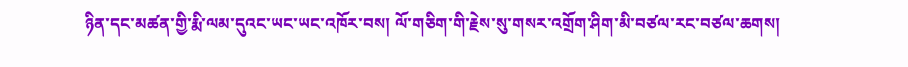ཉིན་དང་མཚན་གྱི་རྨི་ལམ་དུའང་ཡང་ཡང་འཁོར་བས། ལོ་གཅིག་གི་རྗེས་སུ་གསར་འགྲོག་ཤིག་མི་བཙལ་རང་བཙལ་ཆགས།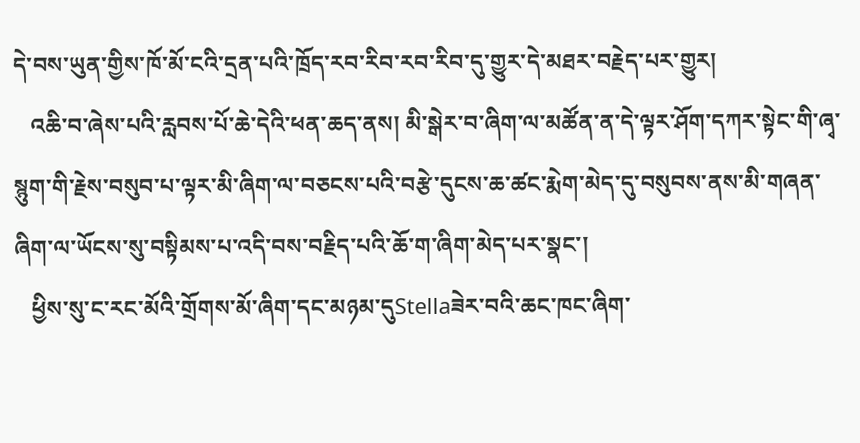དེ་བས་ཡུན་གྱིས་ཁོ་མོ་ངའི་དྲན་པའི་ཁྲོད་རབ་རིབ་རབ་རིབ་དུ་གྱུར་དེ་མཐར་བརྗེད་པར་གྱུར།
   འཆི་བ་ཞེས་པའི་རླབས་པོ་ཆེ་དེའི་ཕན་ཆད་ནས། མི་སྒེར་བ་ཞིག་ལ་མཚོན་ན་དེ་ལྟར་ཤོག་དཀར་སྟེང་གི་ཞྭ་སྙུག་གི་རྗེས་བསུབ་པ་ལྟར་མི་ཞིག་ལ་བཅངས་པའི་བརྩེ་དུངས་ཆ་ཚང་རྨེག་མེད་དུ་བསུབས་ནས་མི་གཞན་ཞིག་ལ་ཡོངས་སུ་བསྟིམས་པ་འདི་བས་བརྗིད་པའི་ཆོ་ག་ཞིག་མེད་པར་སྣང་།
   ཕྱིས་སུ་ང་རང་མོའི་གྲོགས་མོ་ཞིག་དང་མཉམ་དུStellaཟེར་བའི་ཆང་ཁང་ཞིག་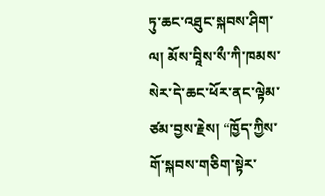ཏུ་ཆང་འཐུང་སྐབས་ཤིག་ལ། མོས་བཱིས་སྀ་ཀི་ཁམས་སེར་དེ་ཆང་ཕོར་ནང་ལྟེམ་ཙམ་བྱས་རྗེས། “ཁྱོད་ཀྱིས་གོ་སྐབས་གཅིག་སྟེར་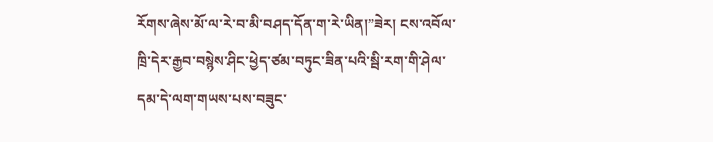རོགས་ཞེས་མོ་ལ་རེ་བ་མི་བཤད་དོན་ག་རེ་ཡིན།”ཟེར། ངས་འབོལ་ཁྲི་དེར་རྒྱབ་བསྙེས་ཤིང་ཕྱེད་ཙམ་བཏུང་ཟིན་པའི་སྦི་རག་གི་ཤེལ་དམ་དེ་ལག་གཡས་པས་བཟུང་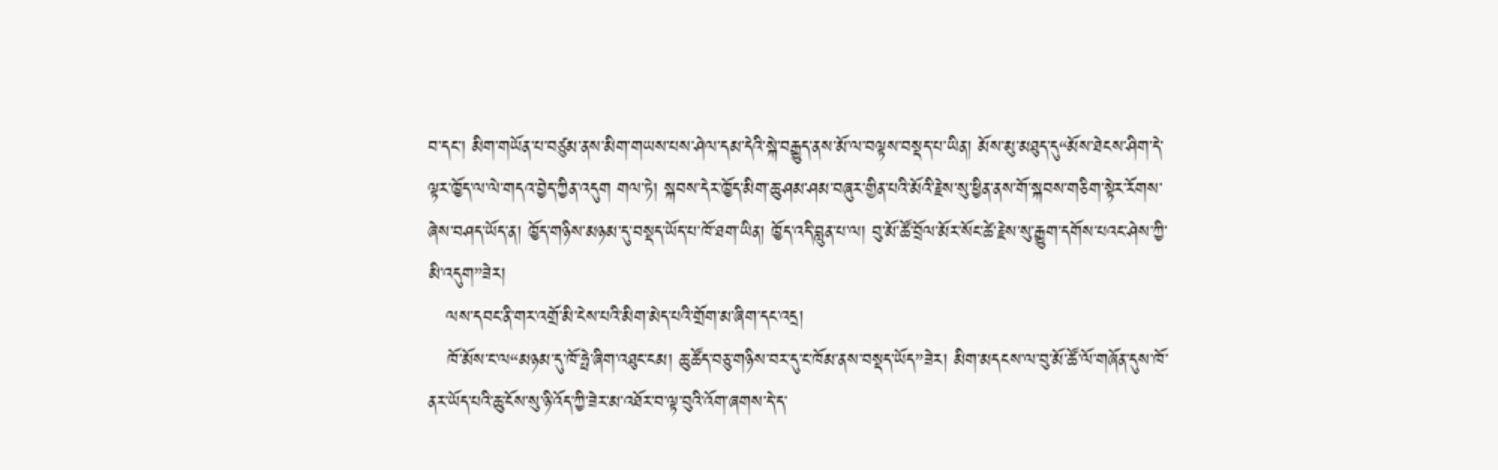བ་དང་། མིག་གཡོན་པ་བཙུམ་ནས་མིག་གཡས་པས་ཤེལ་དམ་དེའི་སྐེ་བརྒྱུད་ནས་མོ་ལ་བལྟས་བསྡད་པ་ཡིན། མོས་མུ་མཐུད་དུ“མོས་ཐེངས་ཤིག་དེ་ལྟར་ཁྱོད་ལ་ལེ་གདའ་བྱེད་ཀྱིན་འདུག གལ་ཏེ། སྐབས་དེར་ཁྱོད་མིག་ཆུ་ཤམ་ཤམ་བཞུར་གྱིན་པའི་མོའི་རྗེས་སུ་ཕྱིན་ནས་གོ་སྐབས་གཅིག་སྟེར་རོགས་ཞེས་བཤད་ཡོད་ན། ཁྱོད་གཉིས་མཉམ་དུ་བསྡད་ཡོད་པ་ཁོ་ཐག་ཡིན། ཁྱོད་འདི་བླུན་པ་ལ། བུ་མོ་ཚོ་བྲོལ་མོར་སོང་ཚེ་རྗེས་སུ་རྒྱུག་དགོས་པའང་ཤེས་ཀྱི་མི་འདུག”ཟེར།
   ལས་དབང་ནི་གར་འགྲོ་མི་ངེས་པའི་མིག་མེད་པའི་གྲོག་མ་ཞིག་དང་འདྲ།
   ཁོ་མོས་ང་ལ“མཉམ་དུ་ཁོ་ཧྥེ་ཞིག་འཐུང་ངམ། ཆུ་ཚོད་བཅུ་གཉིས་བར་དུ་ང་ཁོམ་ནས་བསྡད་ཡོད”ཟེར། མིག་མདངས་ལ་བུ་མོ་ཚོ་ལོ་གཞོན་དུས་ཁོ་ནར་ཡོད་པའི་ཆུ་ངོས་སུ་ཉི་འོད་ཀྱི་ཟེར་མ་འཐོར་བ་ལྟ་བུའི་འོག་ཞགས་དེ་ད་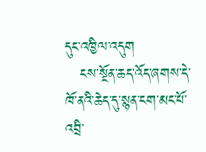དུང་འཁྱིལ་འདུག
   ངས་སྔོན་ཆད་འོད་ཞགས་དེ་ཁོ་ནའི་ཆེད་དུ་སྙན་ངག་མང་པོ་འབྲི་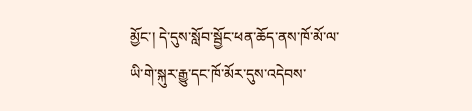མྱོང་། དེ་དུས་སློབ་སྦྱོང་ཕན་ཆོད་ནས་ཁོ་མོ་ལ་ཡི་གེ་སྐུར་རྒྱུ་དང་ཁོ་མོར་དུས་འདེབས་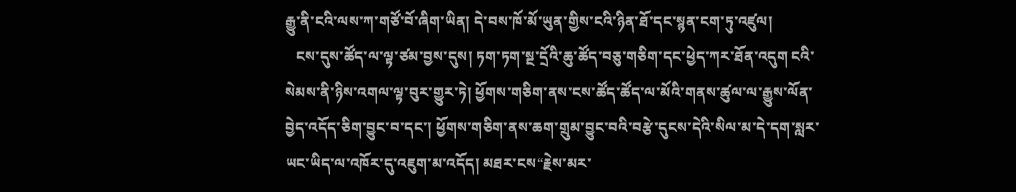རྒྱུ་ནི་ངའི་ལས་ཀ་གཙོ་བོ་ཞིག་ཡིན། དེ་བས་ཁོ་མོ་ཡུན་གྱིས་ངའི་ཉིན་ཐོ་དང་སྙན་ངག་ཏུ་འཛུལ།
   ངས་དུས་ཚོད་ལ་ལྟ་ཙམ་བྱས་དུས། ཏག་ཏག་སྔ་དྲོའི་ཆུ་ཚོད་བཅུ་གཅིག་དང་ཕྱེད་ཀར་ཐོན་འདུག ངའི་སེམས་ནི་ཉིས་འགལ་ལྟ་བུར་གྱུར་ཏེ། ཕྱོགས་གཅིག་ནས་ངས་ཚོད་ཚོད་ལ་མོའི་གནས་ཚུལ་ལ་རྒྱུས་ལོན་བྱེད་འདོད་ཅིག་བྱུང་བ་དང་། ཕྱོགས་གཅིག་ནས་ཆག་གྲུམ་བྱུང་བའི་བརྩེ་དུངས་དེའི་སིལ་མ་དེ་དག་སླར་ཡང་ཡིད་ལ་འཁོར་དུ་འཇུག་མ་འདོད། མཐར་ངས“རྗེས་མར་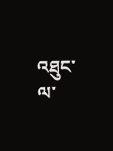འཐུང་ལ་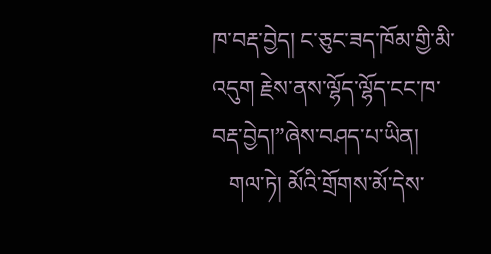ཁ་བརྡ་བྱེད། ང་ཅུང་ཟད་ཁོམ་གྱི་མི་འདུག རྗེས་ནས་ལྷོད་ལྷོད་ངང་ཁ་བརྡ་བྱེད།”ཞེས་བཤད་པ་ཡིན།
   གལ་ཏེ། མོའི་གྲོགས་མོ་དེས་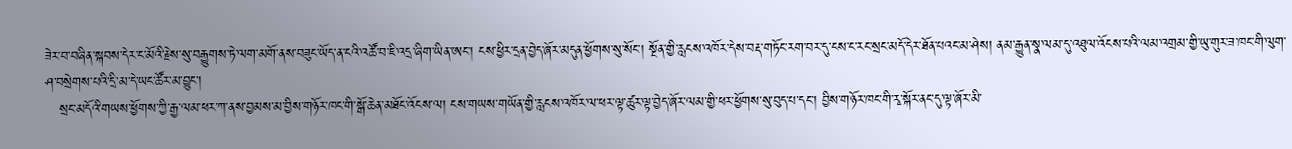ཟེར་བ་བཞིན་སྐབས་དེར་ང་མོའི་རྗེས་སུ་བརྒྱུགས་ཏེ་ལག་མགོ་ནས་བཟུང་ཡོད་ན་ངའི་འཚོ་བ་ཇི་འདྲ་ཞིག་ཡིན་ཨང་། ངས་ཕྱིར་དྲན་བྱེད་ཞོར་མདུན་ཕྱོགས་སུ་སོང་། སྔོན་གྱི་རླངས་འཁོར་དེས་བརྡ་གཏོང་རག་བར་དུ་ངས་ང་རང་སྲང་མདོ་དེར་ཐོན་པའང་མ་ཤེས། ནམ་རྒྱུན་སྣ་ལམ་དུ་འཐུལ་འོངས་པའི་ལམ་འགྲམ་གྱི་ཡུ་གུར་ཟ་ཁང་གི་ལུག་ཤ་བསྲེགས་པའི་དྲི་མ་དེ་ཡང་ཚོར་མ་བྱུང་།
   སྲང་མདོའི་གཡས་ཕྱོགས་ཀྱི་རྒྱ་ལམ་ཕར་ཀ་ནས་བྱམས་མ་བྱིས་གཉོར་ཁང་གི་སྒོ་ཆེན་མཐོང་འོངས་ལ། ངས་གཡས་གཡོན་གྱི་རླངས་འཁོར་ལ་ཕར་ལྟ་ཚུར་ལྟ་བྱེད་ཞོར་ལམ་གྱི་ཕར་ཕྱོགས་སུ་བུད་པ་དང་། བྱིས་གཉོར་ཁང་གི་རྭ་སྐོར་ནང་དུ་ལྟ་ཞོར་མི་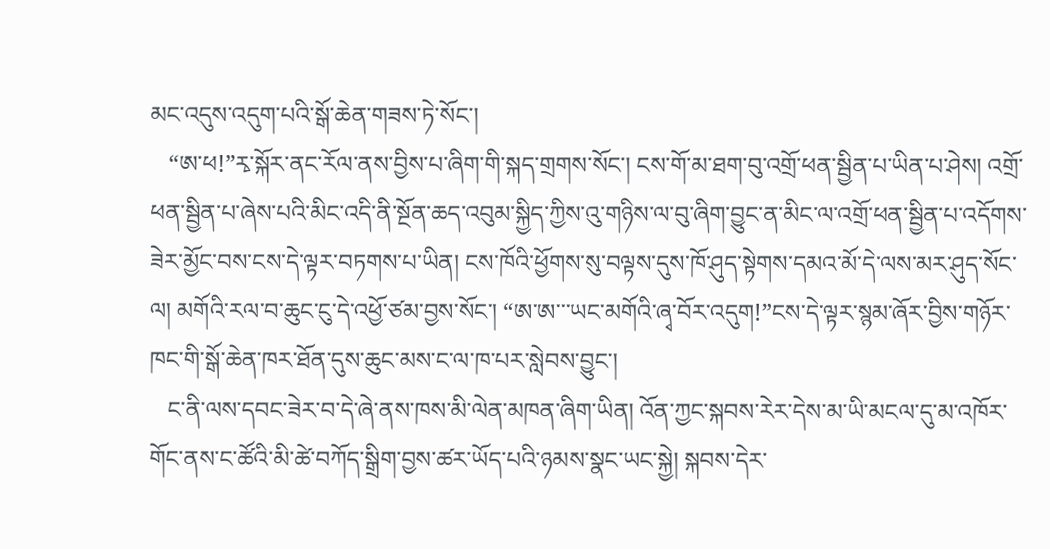མང་འདུས་འདུག་པའི་སྒོ་ཆེན་གཟས་ཏེ་སོང་།
   “ཨ་ཕ!”རྭ་སྐོར་ནང་རོལ་ནས་བྱིས་པ་ཞིག་གི་སྐད་གྲགས་སོང་། ངས་གོ་མ་ཐག་བུ་འགྲོ་ཕན་སྦྱིན་པ་ཡིན་པ་ཤེས། འགྲོ་ཕན་སྦྱིན་པ་ཞེས་པའི་མིང་འདི་ནི་སྔོན་ཆད་འབུམ་སྐྱིད་ཀྱིས་འུ་གཉིས་ལ་བུ་ཞིག་བྱུང་ན་མིང་ལ་འགྲོ་ཕན་སྦྱིན་པ་འདོགས་ཟེར་མྱོང་བས་ངས་དེ་ལྟར་བཏགས་པ་ཡིན། ངས་ཁོའི་ཕྱོགས་སུ་བལྟས་དུས་ཁོ་ཤུད་སྟེགས་དམའ་མོ་དེ་ལས་མར་ཤུད་སོང་ལ། མགོའི་རལ་བ་ཆུང་ངུ་དེ་འཕྱོ་ཙམ་བྱས་སོང་། “ཨ་ཨ་་་ཡང་མགོའི་ཞྭ་བོར་འདུག!”ངས་དེ་ལྟར་སྙམ་ཞོར་བྱིས་གཉོར་ཁང་གི་སྒོ་ཆེན་ཁར་ཐོན་དུས་ཆུང་མས་ང་ལ་ཁ་པར་སླེབས་བྱུང་།
   ང་ནི་ལས་དབང་ཟེར་བ་དེ་ཞེ་ནས་ཁས་མི་ལེན་མཁན་ཞིག་ཡིན། འོན་ཀྱང་སྐབས་རེར་དེས་མ་ཡི་མངལ་དུ་མ་འཁོར་གོང་ནས་ང་ཚོའི་མི་ཚེ་བཀོད་སྒྲིག་བྱས་ཚར་ཡོད་པའི་ཉམས་སྣང་ཡང་སྐྱེ། སྐབས་དེར་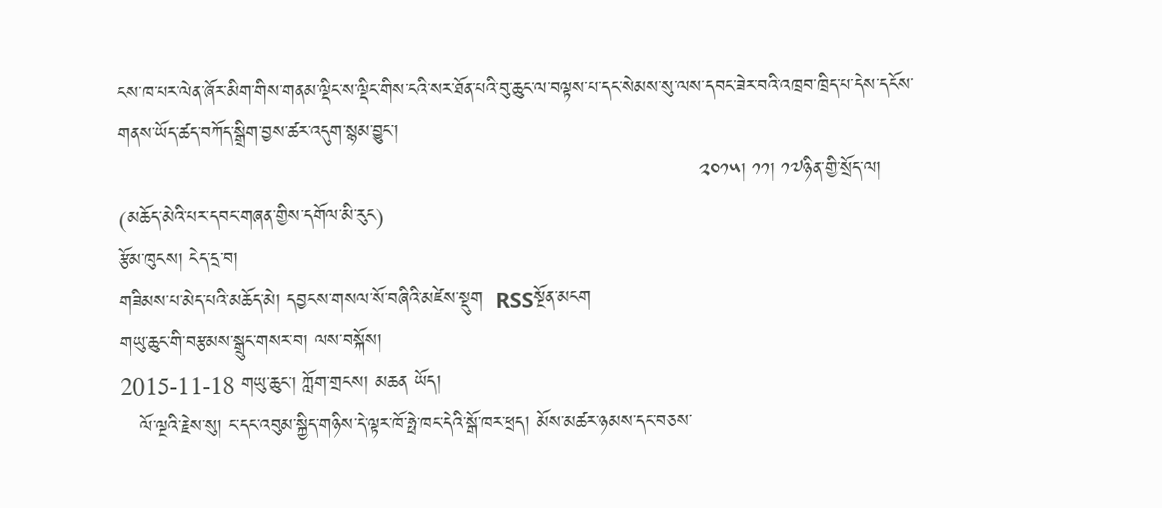ངས་ཁ་པར་ལེན་ཞོར་མིག་གིས་གནམ་ལྡིང་ས་ལྡིང་གིས་ངའི་སར་ཐོན་པའི་བུ་ཆུང་ལ་བལྟས་པ་དང་སེམས་སུ་ལས་དབང་ཟེར་བའི་འཁྲབ་ཁྲིད་པ་དེས་དངོས་གནས་ཡོད་ཚད་བཀོད་སྒྲིག་བྱས་ཚར་འདུག་སྙམ་བྱུང་།
                                                                                          ༢༠༡༥། ༡༡། ༡༧ཉིན་གྱི་སྲོད་ལ།
(མཆོད་མེའི་པར་དབང་གཞན་གྱིས་དགོལ་མི་རུང)
རྩོམ་ཁུངས། ངེད་དྲ་བ།
གཟིམས་པ་མེད་པའི་མཆོད་མེ། དབྱངས་གསལ་སོ་བཞིའི་མཛེས་སྡུག  RSSསྔོན་མངག
གཡུ་ཆུང་གི་བརྩམས་སྒྲུང་གསར་བ། ལས་བསྐོས།
2015-11-18 གཡུ་ཆུང་། ཀློག་གྲངས། མཆན ཡོད།
   ལོ་ལྔའི་རྗེས་སུ། ང་དང་འབུམ་སྐྱིད་གཉིས་དེ་ལྟར་ཁོ་ཧྥེ་ཁང་དེའི་སྒོ་ཁར་ཕྲད། མོས་མཚར་ཉམས་དང་བཅས་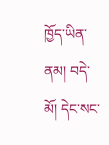ཁྱོད་ཡིན་ནམ། བདེ་མོ། དེང་སང་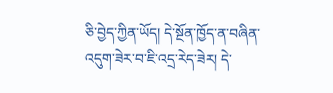ཅི་བྱེད་ཀྱིན་ཡོད། དེ་སྔོན་ཁྱོད་ན་བཞིན་འདུག་ཟེར་བ་ཇི་འདྲ་རེད་ཟེར། དེ་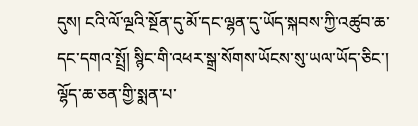དུས། ངའི་ལོ་ལྔའི་སྔོན་དུ་མོ་དང་ལྷན་དུ་ཡོད་སྐབས་ཀྱི་འཚུབ་ཆ་དང་དགའ་སྤྲོ། སྙིང་གི་འཕར་སྒྲ་སོགས་ཡོངས་སུ་ཡལ་ཡོད་ཅིང་། ལྷོད་ཆ་ཅན་གྱི་སྨན་པ་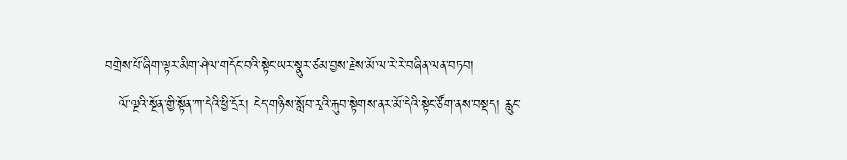བགྲེས་པོ་ཞིག་ལྟར་མིག་ཤེལ་གདོང་བའི་སྟེང་ཡར་སྣུར་ཙམ་བྱས་རྗེས་མོ་ལ་རེ་རེ་བཞིན་ལན་བཏབ།
   ལོ་ལྔའི་སྔོན་གྱི་སྟོན་ཀ་དེའི་ཕྱི་དྲོར། ངེད་གཉིས་སློབ་རྭའི་རྐུབ་སྟེགས་ནར་མོ་དེའི་སྟེང་ཙོག་ནས་བསྡད། རླུང་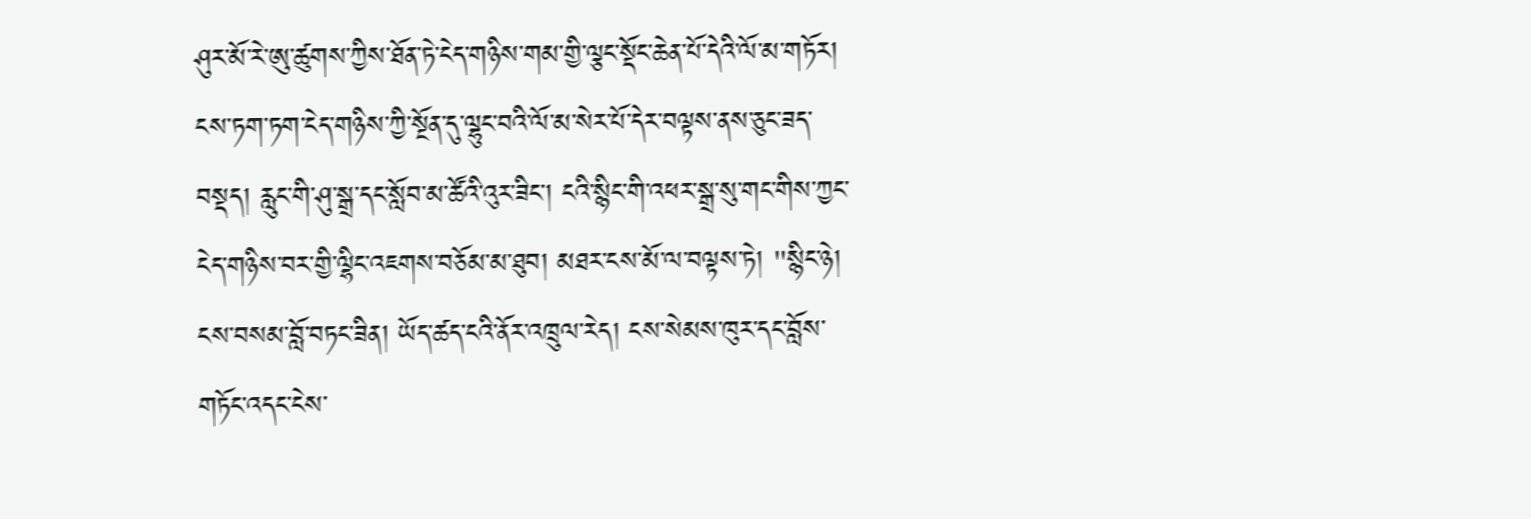ཤུར་མོ་རེ་ཨུ་ཚུགས་ཀྱིས་ཐོན་ཏེ་ངེད་གཉིས་གམ་གྱི་ལྕང་སྡོང་ཆེན་པོ་དེའི་ལོ་མ་གཏོར། ངས་ཏག་ཏག་ངེད་གཉིས་ཀྱི་སྔོན་དུ་ལྷུང་བའི་ལོ་མ་སེར་པོ་དེར་བལྟས་ནས་ཅུང་ཟད་བསྡད། རླུང་གི་ཤུ་སྒྲ་དང་སློབ་མ་ཚོའི་འུར་ཟིང་། ངའི་སྙིང་གི་འཕར་སྒྲ་སུ་གང་གིས་ཀྱང་ངེད་གཉིས་བར་གྱི་ལྷིང་འཇགས་བཅོམ་མ་ཐུབ། མཐར་ངས་མོ་ལ་བལྟས་ཏེ། "སྙིང་ཉེ། ངས་བསམ་བློ་བཏང་ཟིན། ཡོད་ཚད་ངའི་ནོར་འཁྲུལ་རེད། ངས་སེམས་ཁུར་དང་བློས་གཏོང་འདང་ངེས་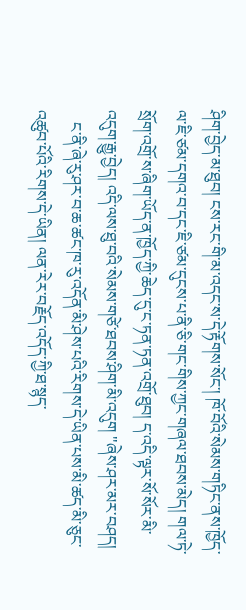ཤིག་བྱེད་མ་ཐུབ། ངས་རང་གི་མ་འདང་ས་དེ་རྟོགས་སོང་། ཁོ་བོའི་སེམས་གཏིང་ནས་ཁྱོད་ལ་ཇི་ཙམ་དགའ་བ་དང་ཇི་ཙམ་དུངས་པ་ནི་ཅི་གང་གིས་ཀྱང་གཞལ་ཐབས་མེད། གལ་ཏེ་སྲོག་འགྲོ་ས་ཞིག་ཡོད་ན་ཁྱོད་ཀྱི་ཆེད་དུ་ང་ཏན་ཏན་འགྲོ་ཐུབ། ད་འདི་ལྟར་སོ་སོར་མི་འདུག་རྒྱུ་བྱེད། འདི་ལས་ཐུ་བའི་སེམས་གཙེ་ཐབས་ཤིག་མི་འདུག "ཞེས་ཤར་མར་བཤད།
   ང་ནི་ཞེ་རུ་ཤར་བ་ཆ་ཚང་ཁ་རུ་འདོན་མི་ཤེས་པའི་རིགས་དེ་ཡིན་པས་མི་ཚད་མི་ཅུང་འཚུབ་པོའི་རིགས་དེ་ཡིན། ལན་རེར་བརྗོད་འདོད་ཀྱི་ཐ་སྙད་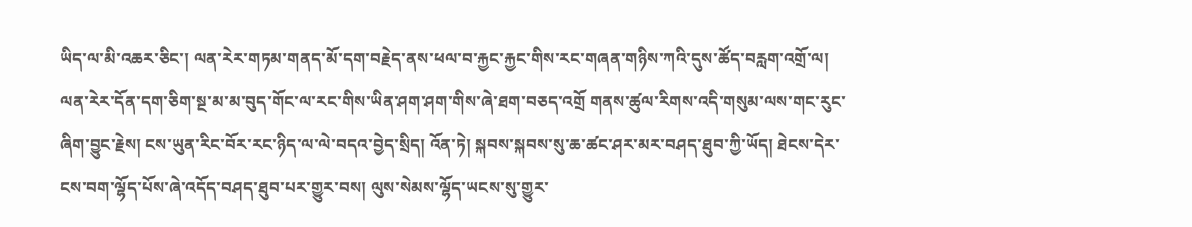ཡིད་ལ་མི་འཆར་ཅིང་། ལན་རེར་གཏམ་གནད་མོ་དག་བརྗེད་ནས་ཕལ་བ་རྐྱང་རྐྱང་གིས་རང་གཞན་གཉིས་ཀའི་དུས་ཚོད་བརླག་འགྲོ་ལ། ལན་རེར་དོན་དག་ཅིག་སྔ་མ་མ་བུད་གོང་ལ་རང་གིས་ཡིན་ཤག་ཤག་གིས་ཞེ་ཐག་བཅད་འགྲོ གནས་ཚུལ་རིགས་འདི་གསུམ་ལས་གང་རུང་ཞིག་བྱུང་རྗེས། ངས་ཡུན་རིང་བོར་རང་ཉིད་ལ་ལེ་བདའ་བྱེད་སྲིད། འོན་ཏེ། སྐབས་སྐབས་སུ་ཆ་ཚང་ཤར་མར་བཤད་ཐུབ་ཀྱི་ཡོད། ཐེངས་དེར་ངས་བག་ལྷོད་པོས་ཞེ་འདོད་བཤད་ཐུབ་པར་གྱུར་བས། ལུས་སེམས་ལྷོད་ཡངས་སུ་གྱུར་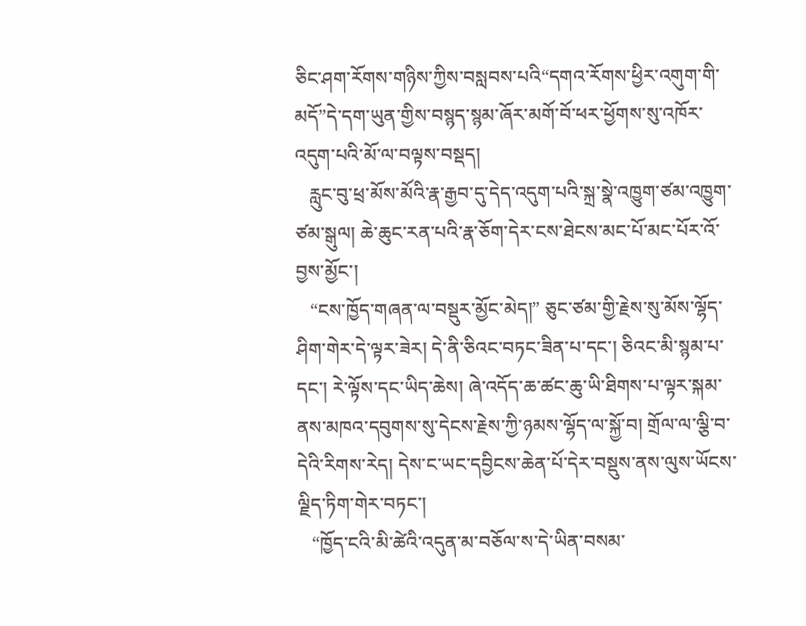ཅིང་ཤག་རོགས་གཉིས་ཀྱིས་བསླབས་པའི“དགའ་རོགས་ཕྱིར་འགུག་གི་མདོ”དེ་དག་ཡུན་གྱིས་བསྙད་སྙམ་ཞོར་མགོ་བོ་ཕར་ཕྱོགས་སུ་འཁོར་འདུག་པའི་མོ་ལ་བལྟས་བསྡད།
   རླུང་བུ་ཕྲ་མོས་མོའི་རྣ་རྒྱབ་དུ་དེད་འདུག་པའི་སྐྲ་སྣེ་འཁྱུག་ཙམ་འཁྱུག་ཙམ་སྒུལ། ཆེ་ཆུང་རན་པའི་རྣ་ཅོག་དེར་ངས་ཐེངས་མང་པོ་མང་པོར་འོ་བྱས་མྱོང་།
   “ངས་ཁྱོད་གཞན་ལ་བསྡུར་མྱོང་མེད།” ཅུང་ཙམ་གྱི་རྗེས་སུ་མོས་ལྷོད་ཤིག་གེར་དེ་ལྟར་ཟེར། དེ་ནི་ཅིའང་བཏང་ཟིན་པ་དང་། ཅིའང་མི་སྙམ་པ་དང་། རེ་ལྟོས་དང་ཡིད་ཆེས། ཞེ་འདོད་ཆ་ཚང་ཆུ་ཡི་ཐིགས་པ་ལྟར་སྐམ་ནས་མཁའ་དབུགས་སུ་དེངས་རྗེས་ཀྱི་ཉམས་ལྷོད་ལ་སྐྱོ་བ། གྲོལ་ལ་ལྕི་བ་དེའི་རིགས་རེད། དེས་ང་ཡང་དབྱིངས་ཆེན་པོ་དེར་བསྡུས་ནས་ལུས་ཡོངས་ལྗིད་ཏིག་གེར་བཏང་།
   “ཁྱོད་ངའི་མི་ཚེའི་འདུན་མ་བཅོལ་ས་དེ་ཡིན་བསམ་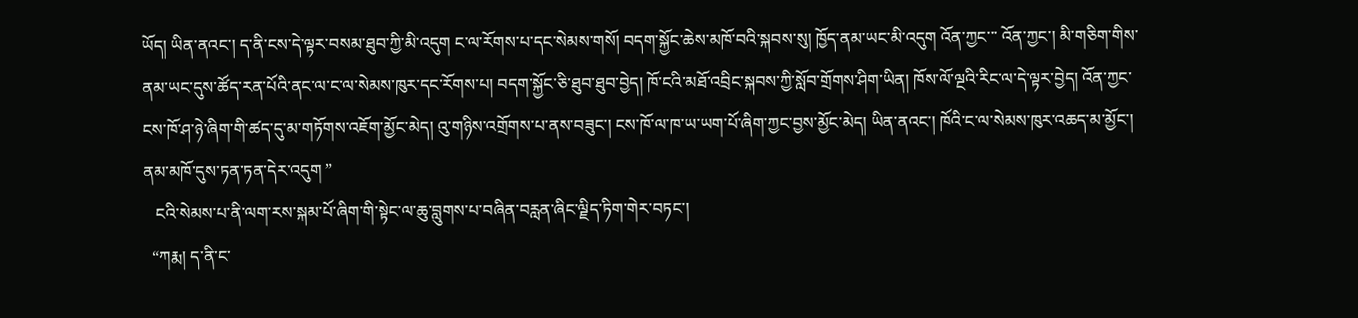ཡོད། ཡིན་ནའང་། ད་ནི་ངས་དེ་ལྟར་བསམ་ཐུབ་ཀྱི་མི་འདུག ང་ལ་རོགས་པ་དང་སེམས་གསོ། བདག་སྐྱོང་ཆེས་མཁོ་བའི་སྐབས་སུ། ཁྱོད་ནམ་ཡང་མི་འདུག འོན་ཀྱང་་་ འོན་ཀྱང་། མི་གཅིག་གིས་ནམ་ཡང་དུས་ཚོད་རན་པོའི་ནང་ལ་ང་ལ་སེམས་ཁུར་དང་རོགས་པ། བདག་སྐྱོང་ཅི་ཐུབ་ཐུབ་བྱེད། ཁོ་ངའི་མཐོ་འབྲིང་སྐབས་ཀྱི་སློབ་གྲོགས་ཤིག་ཡིན། ཁོས་ལོ་ལྔའི་རིང་ལ་དེ་ལྟར་བྱེད། འོན་ཀྱང་ངས་ཁོ་ཤ་ཉེ་ཞིག་གི་ཚད་དུ་མ་གཏོགས་འཇོག་མྱོང་མེད། འུ་གཉིས་འགྲོགས་པ་ནས་བཟུང་། ངས་ཁོ་ལ་ཁ་ཡ་ཡག་པོ་ཞིག་ཀྱང་བྱས་མྱོང་མེད། ཡིན་ནའང་། ཁོའི་ང་ལ་སེམས་ཁུར་འཆད་མ་མྱོང་། ནམ་མཁོ་དུས་ཏན་ཏན་དེར་འདུག ”
   ངའི་སེམས་པ་ནི་ལག་རས་སྐམ་པོ་ཞིག་གི་སྟེང་ལ་ཆུ་བླུགས་པ་བཞིན་བརླན་ཞིང་ལྗིད་ཏིག་གེར་བཏང་།
  “ཀརྨ། ད་ནི་ང་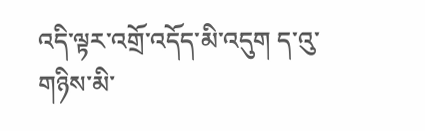འདི་ལྟར་འགྲོ་འདོད་མི་འདུག ད་འུ་གཉིས་མི་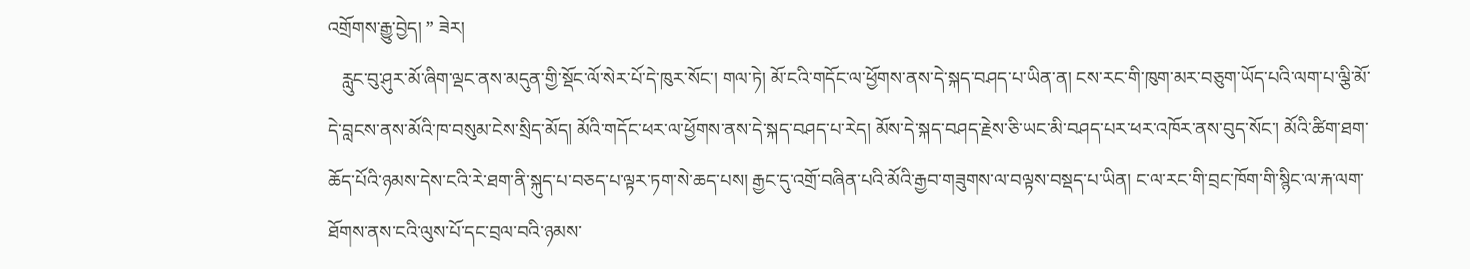འགྲོགས་རྒྱུ་བྱེད། ” ཟེར།
   རླུང་བུ་ཤུར་མོ་ཞིག་ལྡང་ནས་མདུན་གྱི་སྡོང་ལོ་སེར་པོ་དེ་ཁུར་སོང་། གལ་ཏེ། མོ་ངའི་གདོང་ལ་ཕྱོགས་ནས་དེ་སྐད་བཤད་པ་ཡིན་ན། ངས་རང་གི་ཁུག་མར་བཅུག་ཡོད་པའི་ལག་པ་ལྕི་མོ་དེ་བླངས་ནས་མོའི་ཁ་བསུམ་ངེས་སྲིད་མོད། མོའི་གདོང་ཕར་ལ་ཕྱོགས་ནས་དེ་སྐད་བཤད་པ་རེད། མོས་དེ་སྐད་བཤད་རྗེས་ཅི་ཡང་མི་བཤད་པར་ཕར་འཁོར་ནས་བུད་སོང་། མོའི་ཚིག་ཐག་ཆོད་པོའི་ཉམས་དེས་ངའི་རེ་ཐག་ནི་སྐུད་པ་བཅད་པ་ལྟར་ཏག་སེ་ཆད་པས། རྒྱང་དུ་འགྲོ་བཞིན་པའི་མོའི་རྒྱབ་གཟུགས་ལ་བལྟས་བསྡད་པ་ཡིན། ང་ལ་རང་གི་བྲང་ཁོག་གི་སྙིང་ལ་རྐ་ལག་ཐོགས་ནས་ངའི་ལུས་པོ་དང་བྲལ་བའི་ཉམས་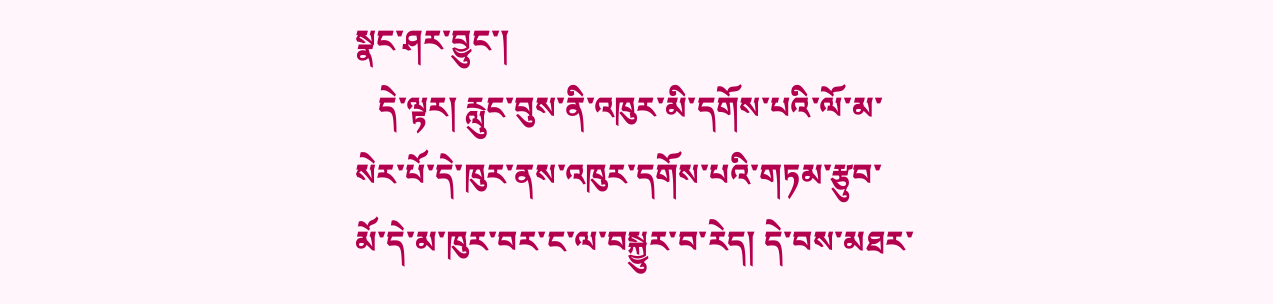སྣང་ཤར་བྱུང་།
   དེ་ལྟར། རླུང་བུས་ནི་འཁུར་མི་དགོས་པའི་ལོ་མ་སེར་པོ་དེ་ཁུར་ནས་འཁུར་དགོས་པའི་གཏམ་རྩུབ་མོ་དེ་མ་ཁུར་བར་ང་ལ་བསྐྱུར་བ་རེད། དེ་བས་མཐར་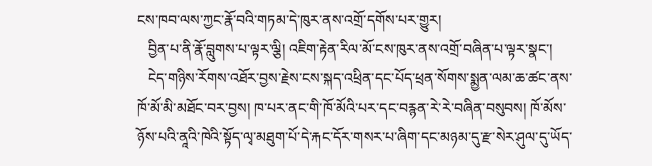ངས་ཁབ་ལས་ཀྱང་རྣོ་བའི་གཏམ་དེ་ཁུར་ནས་འགྲོ་དགོས་པར་གྱུར།
   བྱིན་པ་ནི་རྣོ་བླུགས་པ་ལྟར་ལྕི། འཇིག་རྟེན་རིལ་མོ་ངས་ཁུར་ནས་འགྲོ་བཞིན་པ་ལྟར་སྣང་།
   ངེད་གཉིས་རོགས་འཐོར་བྱས་རྗེས་ངས་སྐད་འཕྲིན་དང་པོད་ཕྲན་སོགས་སྨྱན་ལམ་ཆ་ཚང་ནས་ཁོ་མོ་མི་མཐོང་བར་བྱས། ཁ་པར་ནང་གི་ཁོ་མོའི་པར་དང་བརྙན་རེ་རེ་བཞིན་བསུབས། ཁོ་མོས་ཉོས་པའི་ནཱའི་ཁེའི་སྟོད་ལྭ་མཐུག་པོ་དེ་རྐང་དོར་གསར་པ་ཞིག་དང་མཉམ་དུ་རྫ་སེར་ཤུལ་དུ་ཡོད་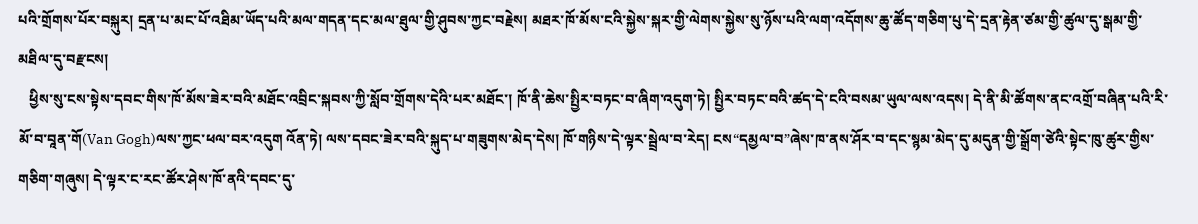པའི་གྲོགས་པོར་བསྐུར། དྲན་པ་མང་པོ་འཐིམ་ཡོད་པའི་མལ་གདན་དང་མལ་ཐུལ་གྱི་ཤུབས་ཀྱང་བརྗེས། མཐར་ཁོ་མོས་ངའི་སྐྱེས་སྐར་གྱི་ལེགས་སྐྱེས་སུ་ཉོས་པའི་ལག་འདོགས་ཆུ་ཚོད་གཅིག་པུ་དེ་དྲན་རྟེན་ཙམ་གྱི་ཚུལ་དུ་སྒམ་གྱི་མཐིལ་དུ་བརྫངས།
   ཕྱིས་སུ་ངས་སྟེས་དབང་གིས་ཁོ་མོས་ཟེར་བའི་མཐོང་འབྲིང་སྐབས་ཀྱི་སློབ་གྲོགས་དེའི་པར་མཐོང་། ཁོ་ནི་ཆེས་སྤྱིར་བཏང་བ་ཞིག་འདུག་ཏེ། སྤྱིར་བཏང་བའི་ཚད་དེ་ངའི་བསམ་ཡུལ་ལས་འདས། དེ་ནི་མི་ཚོགས་ནང་འགྲོ་བཞིན་པའི་རི་མོ་བ་བཱན་གོ(Van Gogh)ལས་ཀྱང་ཕལ་བར་འདུག འོན་ཏེ། ལས་དབང་ཟེར་བའི་སྐུད་པ་གཟུགས་མེད་དེས། ཁོ་གཉིས་དེ་ལྟར་སྦྲེལ་བ་རེད། ངས“དམྱལ་བ”ཞེས་ཁ་ནས་ཤོར་བ་དང་སྙམ་མེད་དུ་མདུན་གྱི་སྒྲོག་ཙེའི་སྟེང་ཁུ་ཚུར་གྱིས་གཅིག་གཞུས། དེ་ལྟར་ང་རང་ཚོར་ཤེས་ཁོ་ནའི་དབང་དུ་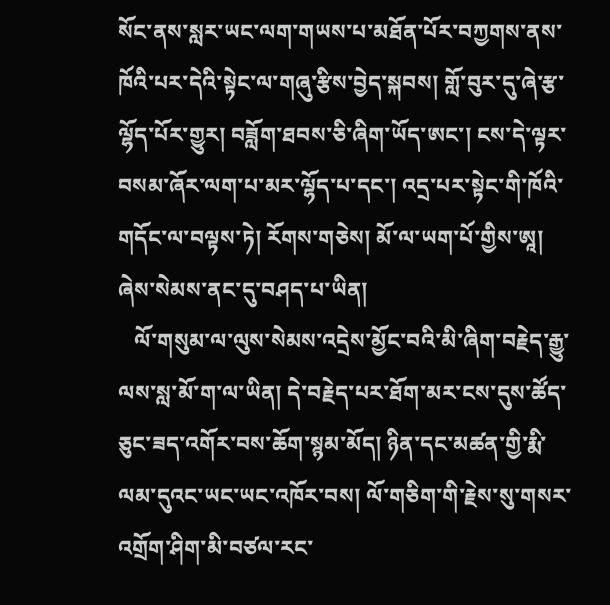སོང་ནས་སླར་ཡང་ལག་གཡས་པ་མཐོན་པོར་བཀྱགས་ནས་ཁོའི་པར་དེའི་སྟེང་ལ་གཞུ་རྩིས་བྱེད་སྐབས། གློ་བུར་དུ་ཞེ་རྩ་ལྷོད་པོར་གྱུར། བཟློག་ཐབས་ཅི་ཞིག་ཡོད་ཨང་། ངས་དེ་ལྟར་བསམ་ཞོར་ལག་པ་མར་ལྷོད་པ་དང་། འདྲ་པར་སྟེང་གི་ཁོའི་གདོང་ལ་བལྟས་ཏེ། རོགས་གཅེས། མོ་ལ་ཡག་པོ་གྱིས་ཨཱ། ཞེས་སེམས་ནང་དུ་བཤད་པ་ཡིན།
   ལོ་གསུམ་ལ་ལུས་སེམས་འདྲེས་མྱོང་བའི་མི་ཞིག་བརྗེད་རྒྱུ་ལས་སླ་མོ་ག་ལ་ཡིན། དེ་བརྗེད་པར་ཐོག་མར་ངས་དུས་ཚོད་ཅུང་ཟད་འགོར་བས་ཆོག་སྙམ་མོད། ཉིན་དང་མཚན་གྱི་རྨི་ལམ་དུའང་ཡང་ཡང་འཁོར་བས། ལོ་གཅིག་གི་རྗེས་སུ་གསར་འགྲོག་ཤིག་མི་བཙལ་རང་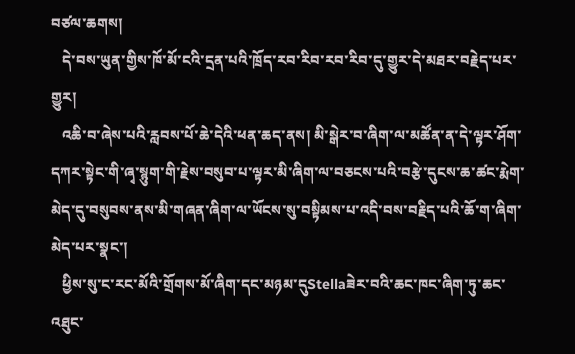བཙལ་ཆགས།
   དེ་བས་ཡུན་གྱིས་ཁོ་མོ་ངའི་དྲན་པའི་ཁྲོད་རབ་རིབ་རབ་རིབ་དུ་གྱུར་དེ་མཐར་བརྗེད་པར་གྱུར།
   འཆི་བ་ཞེས་པའི་རླབས་པོ་ཆེ་དེའི་ཕན་ཆད་ནས། མི་སྒེར་བ་ཞིག་ལ་མཚོན་ན་དེ་ལྟར་ཤོག་དཀར་སྟེང་གི་ཞྭ་སྙུག་གི་རྗེས་བསུབ་པ་ལྟར་མི་ཞིག་ལ་བཅངས་པའི་བརྩེ་དུངས་ཆ་ཚང་རྨེག་མེད་དུ་བསུབས་ནས་མི་གཞན་ཞིག་ལ་ཡོངས་སུ་བསྟིམས་པ་འདི་བས་བརྗིད་པའི་ཆོ་ག་ཞིག་མེད་པར་སྣང་།
   ཕྱིས་སུ་ང་རང་མོའི་གྲོགས་མོ་ཞིག་དང་མཉམ་དུStellaཟེར་བའི་ཆང་ཁང་ཞིག་ཏུ་ཆང་འཐུང་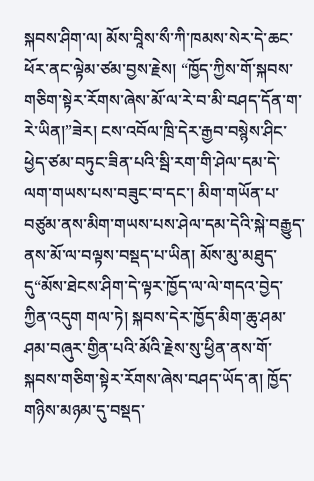སྐབས་ཤིག་ལ། མོས་བཱིས་སྀ་ཀི་ཁམས་སེར་དེ་ཆང་ཕོར་ནང་ལྟེམ་ཙམ་བྱས་རྗེས། “ཁྱོད་ཀྱིས་གོ་སྐབས་གཅིག་སྟེར་རོགས་ཞེས་མོ་ལ་རེ་བ་མི་བཤད་དོན་ག་རེ་ཡིན།”ཟེར། ངས་འབོལ་ཁྲི་དེར་རྒྱབ་བསྙེས་ཤིང་ཕྱེད་ཙམ་བཏུང་ཟིན་པའི་སྦི་རག་གི་ཤེལ་དམ་དེ་ལག་གཡས་པས་བཟུང་བ་དང་། མིག་གཡོན་པ་བཙུམ་ནས་མིག་གཡས་པས་ཤེལ་དམ་དེའི་སྐེ་བརྒྱུད་ནས་མོ་ལ་བལྟས་བསྡད་པ་ཡིན། མོས་མུ་མཐུད་དུ“མོས་ཐེངས་ཤིག་དེ་ལྟར་ཁྱོད་ལ་ལེ་གདའ་བྱེད་ཀྱིན་འདུག གལ་ཏེ། སྐབས་དེར་ཁྱོད་མིག་ཆུ་ཤམ་ཤམ་བཞུར་གྱིན་པའི་མོའི་རྗེས་སུ་ཕྱིན་ནས་གོ་སྐབས་གཅིག་སྟེར་རོགས་ཞེས་བཤད་ཡོད་ན། ཁྱོད་གཉིས་མཉམ་དུ་བསྡད་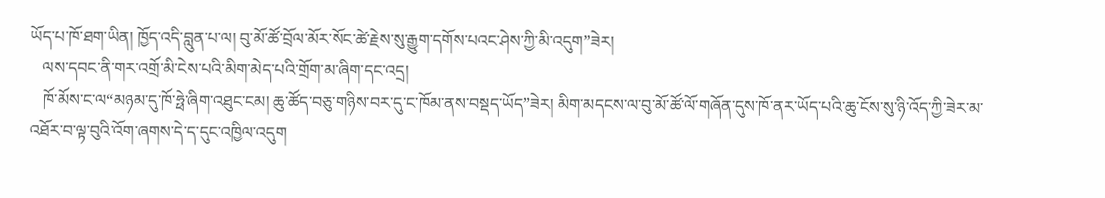ཡོད་པ་ཁོ་ཐག་ཡིན། ཁྱོད་འདི་བླུན་པ་ལ། བུ་མོ་ཚོ་བྲོལ་མོར་སོང་ཚེ་རྗེས་སུ་རྒྱུག་དགོས་པའང་ཤེས་ཀྱི་མི་འདུག”ཟེར།
   ལས་དབང་ནི་གར་འགྲོ་མི་ངེས་པའི་མིག་མེད་པའི་གྲོག་མ་ཞིག་དང་འདྲ།
   ཁོ་མོས་ང་ལ“མཉམ་དུ་ཁོ་ཧྥེ་ཞིག་འཐུང་ངམ། ཆུ་ཚོད་བཅུ་གཉིས་བར་དུ་ང་ཁོམ་ནས་བསྡད་ཡོད”ཟེར། མིག་མདངས་ལ་བུ་མོ་ཚོ་ལོ་གཞོན་དུས་ཁོ་ནར་ཡོད་པའི་ཆུ་ངོས་སུ་ཉི་འོད་ཀྱི་ཟེར་མ་འཐོར་བ་ལྟ་བུའི་འོག་ཞགས་དེ་ད་དུང་འཁྱིལ་འདུག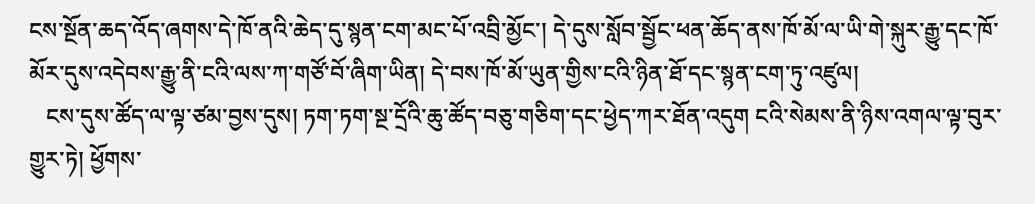ངས་སྔོན་ཆད་འོད་ཞགས་དེ་ཁོ་ནའི་ཆེད་དུ་སྙན་ངག་མང་པོ་འབྲི་མྱོང་། དེ་དུས་སློབ་སྦྱོང་ཕན་ཆོད་ནས་ཁོ་མོ་ལ་ཡི་གེ་སྐུར་རྒྱུ་དང་ཁོ་མོར་དུས་འདེབས་རྒྱུ་ནི་ངའི་ལས་ཀ་གཙོ་བོ་ཞིག་ཡིན། དེ་བས་ཁོ་མོ་ཡུན་གྱིས་ངའི་ཉིན་ཐོ་དང་སྙན་ངག་ཏུ་འཛུལ།
   ངས་དུས་ཚོད་ལ་ལྟ་ཙམ་བྱས་དུས། ཏག་ཏག་སྔ་དྲོའི་ཆུ་ཚོད་བཅུ་གཅིག་དང་ཕྱེད་ཀར་ཐོན་འདུག ངའི་སེམས་ནི་ཉིས་འགལ་ལྟ་བུར་གྱུར་ཏེ། ཕྱོགས་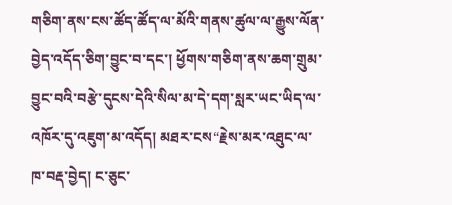གཅིག་ནས་ངས་ཚོད་ཚོད་ལ་མོའི་གནས་ཚུལ་ལ་རྒྱུས་ལོན་བྱེད་འདོད་ཅིག་བྱུང་བ་དང་། ཕྱོགས་གཅིག་ནས་ཆག་གྲུམ་བྱུང་བའི་བརྩེ་དུངས་དེའི་སིལ་མ་དེ་དག་སླར་ཡང་ཡིད་ལ་འཁོར་དུ་འཇུག་མ་འདོད། མཐར་ངས“རྗེས་མར་འཐུང་ལ་ཁ་བརྡ་བྱེད། ང་ཅུང་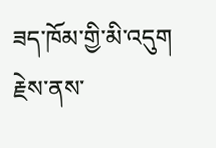ཟད་ཁོམ་གྱི་མི་འདུག རྗེས་ནས་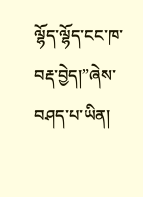ལྷོད་ལྷོད་ངང་ཁ་བརྡ་བྱེད།”ཞེས་བཤད་པ་ཡིན།